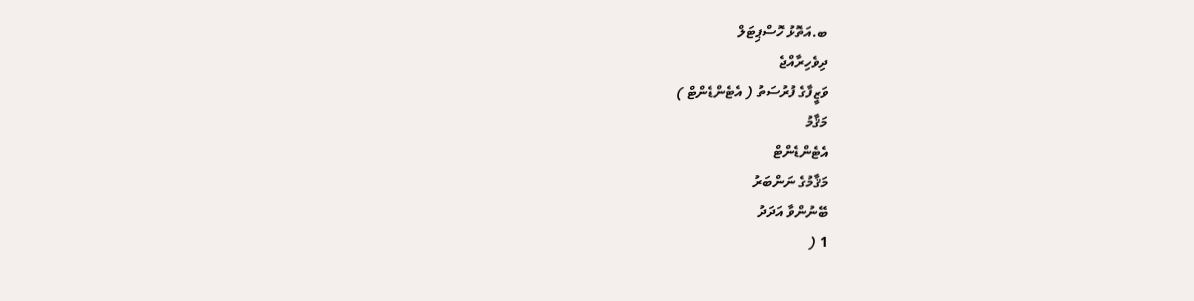ބ.އަތޮޅު ހޮސްޕިޓަލް
ދިވެހިރާއްޖެ
ވަޒީފާގެ ފުރުސަތު ( އެޓެންޑެންޓް )
މަޤާމު
އެޓެންޑެންޓް
މަޤާމުގެ ނަންބަރު
ބޭނުންވާ އަދަދު
1 (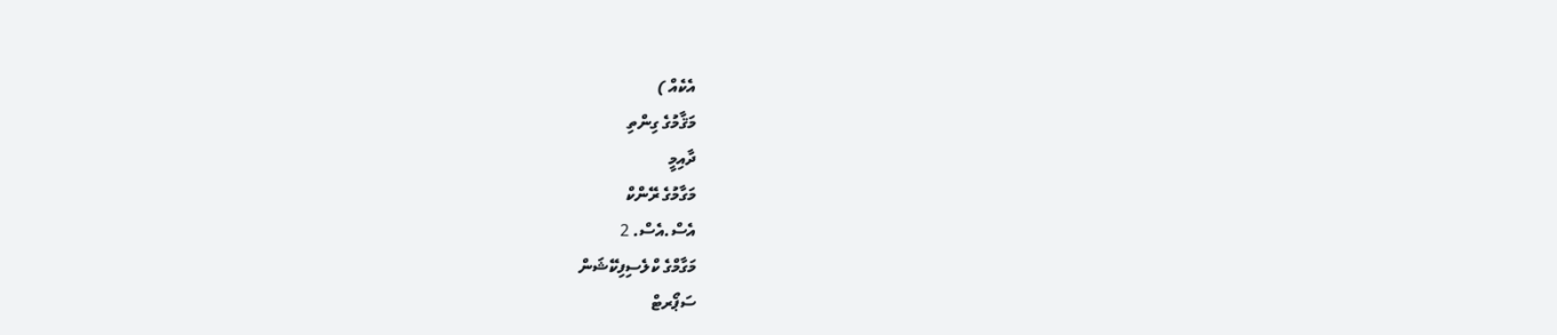އެކެއް )
މަޤާމުގެ ގިންތި
ދާއިމީ
މަގާމުގެ ރޭންކް
އެސް.އެސް. 2
މަގާމްގެ ކްލެސިފިކޭޝަން
ސަޕޯރޓް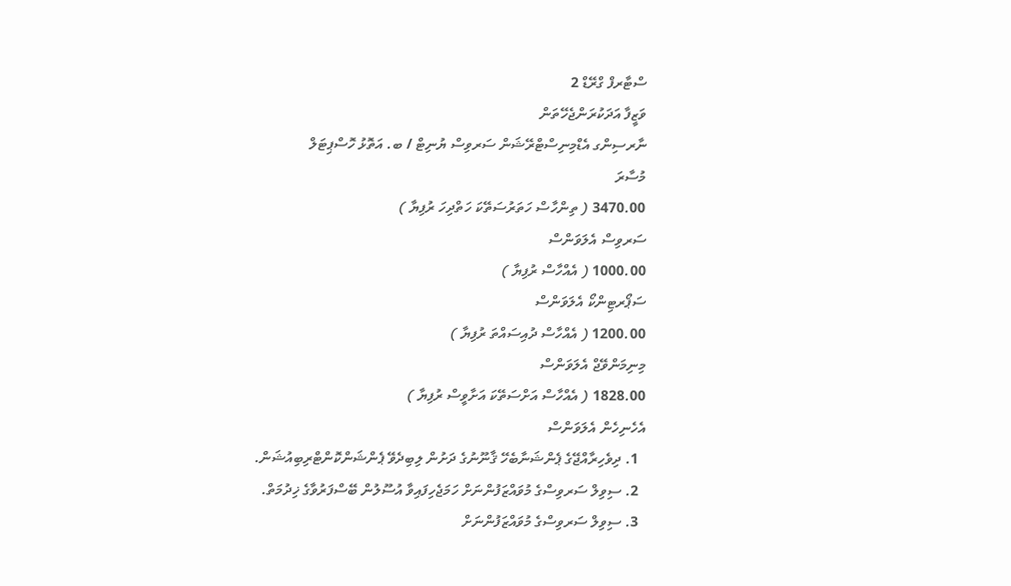ސްޓާރފް ގްރޭޑް 2
ވަޒީފާ އަދަކުރަންޖެހޭތަން
ނާރސިންގ އެޑްމިނިސްޓްރޭޝަން ސަރވިސް ޔުނިޓް / ބ. އަތޮޅު ހޮސްޕިޓަލް
މުސާރަ
3470.00 ( ތިންހާސް ހަތަރުސަތޭކަ ހަތްދިހަ ރުފިޔާ )
ސަރވިސް އެލަވަންސް
1000.00 ( އެއްހާސް ރުފިޔާ )
ސަޕޯރޓިންކޯ އެލަވަންސް
1200.00 ( އެއްހާސް ދުއިސައްތަ ރުފިޔާ )
މިނިމަންވޭޖް އެލަވަންސް
1828.00 ( އެއްހާސް އަށްސަތޭކަ އަށާވީސް ރުފިޔާ )
އެހެނިހެން އެލަވަންސް
  1. ދިވެހިރާއްޖޭގެ ޕެންޝަނާބެހޭ ޤާނޫނުގެ ދަށުން ލިބިދެވޭ ޕެންޝަންކޮންޓްރިބިއުޝަން.
  2. ސިވިލް ސަރވިސްގެ މުވައްޒަފުންނަށް ހަމަޖެހިފައިވާ އުސޫލުން ބޭސްފަރުވާގެ ޚިދުމަތް.
  3. ސިވިލް ސަރވިސްގެ މުވައްޒަފުންނަށް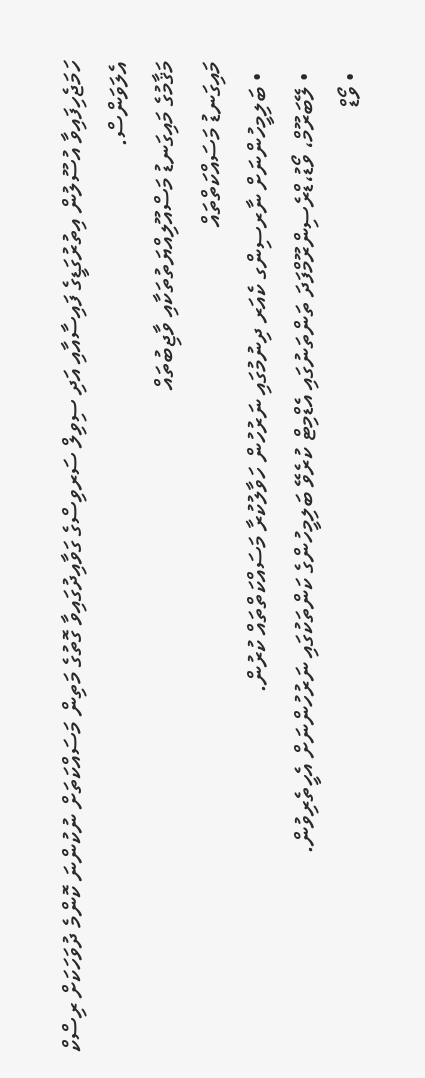ހަމަޖެހިފައިވާ އުސޫލުން އިތުރުގަޑީގެ ފައިސާއާއި އަދި ސިވިލް ސަރވިސްގެ ގަވާއިދުގައިވާ ގޮތުގެ މަތިން މަސައްކަތަށް ނުކުންނަ ކޮންމެ ދުވަހަކަށް ރިސްކް އެލަވަންސް.
މަޤާމުގެ މައިގަނޑު މަސްއޫލިއްޔަތުތަކާއި ވާޖިބުތައް
މައިގަނޑު މަސައްކަތްތައް
  • ބަލިމީހުންނަށް ނާރސިންގ ކެއަރ ދިނުމުގައި ނަރުހުން ހަވާލުކުރާ މަސައްކަތްތައް ކުރުން.
  • ލޭބަރޫމް، ވޯޑު،ޑްރެސިންރޫމްފަދަ ތަންތަނުގައި އެޑްމިޓް ކުރެވޭ ބަލިމީހުންގެ ކަންތަކުގައި ނަރުހުންނަށް އެހީތެރިވުން.
  • ވޯޑް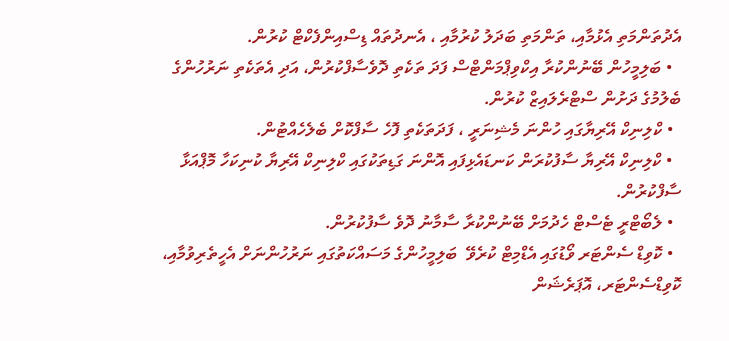އެދުތަންމަތި އެޅުމާއި، ތަންމަތި ބަދަލު ކުރުމާއި ، އެނދުތައް ޑިސްއިންފެކްޓް ކުރުން.
  • ބަލިމީހުން ބޭނުންކުރާ އިކްވިޕްމަންޓްސް ފަދަ ތަކެތި ދޮވެސާފްކުރުން، އަދި އެތަކެތި ނަރުހުންގެ ބެލުމުގެ ދަށުން ސްޓްރެލައިޒް ކުރުން.
  • ކްލިނިކް އޭރިޔާގައި ހުންނަ މެޝިނަރީ ، ފަދަތަކެތި ފޮހެ ސާފްކޮށް ބެލެހެއްޓުން.
  • ކްލިނިކް އޭރިޔާ ސާފުކުރަން ކަނޑައެޅިފައި އޮންނަ ގަޑިތަކުގައި ކްލިނިކް އޭރިޔާ ކުނިކަހާ މޮޕްއަޅާ ސާފްކުރުން.
  • ލެބޯޓްރީ ޓެސްޓް ހެދުމަށް ބޭނުންކުރާ ސާމާނު ދޮވެ ސާފުކުރުން.
  • ކޮވިޑް ސެންޓަރ ވޯޑުގައި އެޑްމިޓް ކުރެވޭ  ބަލިމީހުންގެ މަސައްކަތުގައި ނަރުހުންނަށް އެހީތެރިވުމާއި، ކޮވިޑްސެންޓަރ، އޮޕަރެޝަން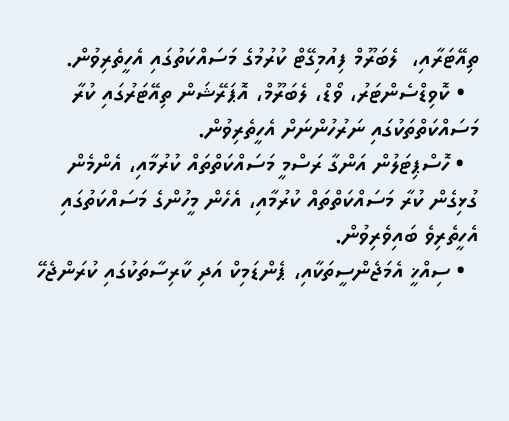ތިއޭޓަރާއި،  ލެބަރޫމް ފިއުމިގޭޓް ކުރުމުގެ މަސައްކަތުގައި އެހީތެރިވުން.
  • ކޮވިޑްސެންޓަރު، ވޯޑް، ލެބަރޫމް، އޮޕަރޭޝަން ތިއޭޓަރުގައި ކުރާ މަސައްކަތްތަކުގައި ނަރުހުންނަށް އެހީތެރިވުން.
  • ހޮސްޕިޓަލުން އަންގާ ރަސްމީ މަސައްކަތްތައް ކުރުމާއި، އެންމެން ގުޅިގެން ކުރާ މަސައްކަތްތައް ކުރުމާއި، އެހެން މީހުންގެ މަސައްކަތުގައި އެހީތެރިވެ ބައިވެރިވުން.
  • ސިއްޚީ އެމަޖެންސީތަކާއި، ޕެންޑަމިކް އަދި ކާރިސާތަކުގައި ކުރަންޖެހޭ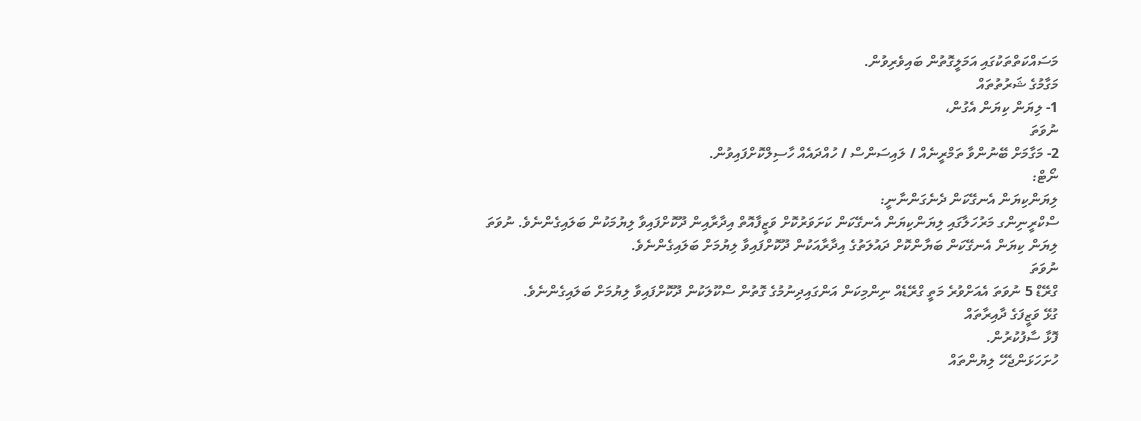މަސައްކަތްތަކުގައި އަމަލީގޮތުން ބައިވެރިވުން.
މަގާމުގެ ޝަރުތުތައް
1- ލިޔަން ކިޔަން އެގުން،
ނުވަތަ
2- މަގާމަށް ބޭނުންވާ ތަމްރީނެއް / ލައިސަންސް / ހުއްދައެއް ހާސިލްކޮށްފައިވުން.
ނޯޓް:
ލިޔަންކިޔަން އެނގޭކަން ދެނެގަންނާނީ:
ސްކްރީނިންގ މަރުހަލާގައި ލިޔަންކިޔަން އެނގޭކަން ކަށަވަރުކޮށް ވަޒީފާއޮތް އިދާރާއިން ދޫކޮށްފައިވާ ލިޔުމަކުން ބަލައިގެންނެވެ. ނުވަތަ
ލިޔަން ކިޔަން އެނގޭކަން ބަޔާންކޮށް ދައުލަތުގެ އިދާރާއަކުން ދޫކޮށްފައިވާ ލިޔުމަށް ބަލައިގެންނެވެ.
ނުވަތަ
ގްރޭޑް 5 ނުވަތަ އެއަށްވުރެ މަތީ ގްރޭޑެއް ނިންމިކަން އަންގައިދިނުމުގެ ގޮތުން ސްކޫލަކުން ދޫކޮށްފައިވާ ލިޔުމަށް ބަލައިގެންނެވެ.
ގުޅޭ ވަޒީފަގެ ދާއިރާތައް
ފޮޅާ ސާފުކުރުން.
ހުށަހަޅަންޖެހޭ ލިޔުންތައް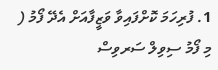1. ފުރިހަމަ ކޮށްފައިވާ ވަޒީފާއަށް އެދޭ ފޯމު ( މި ފޯމު ސިވިލް ސަރވިސް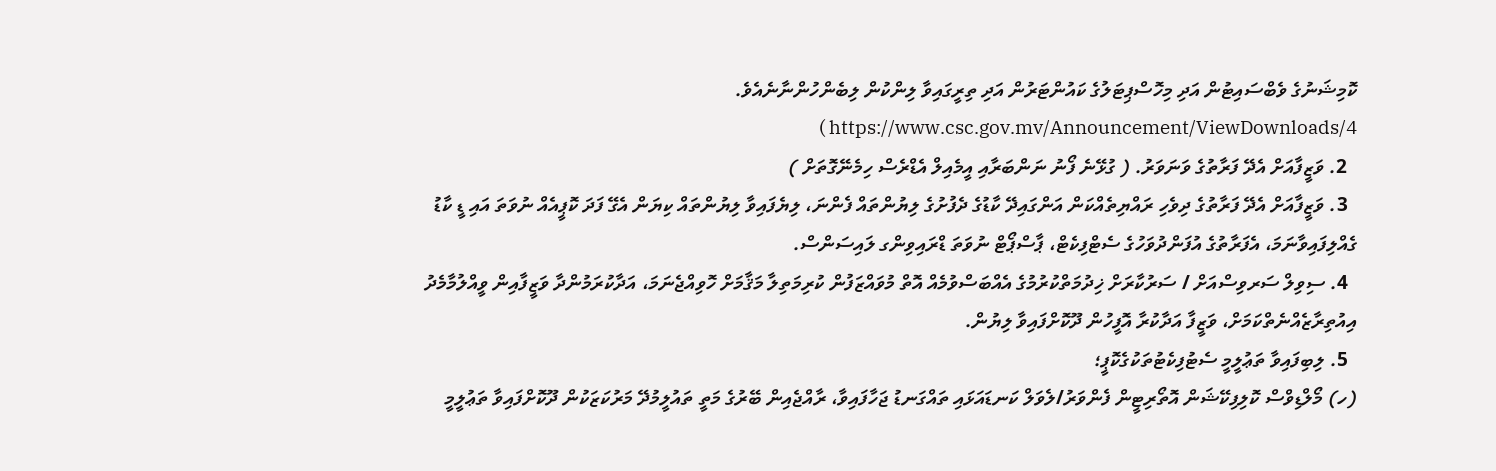ކޮމިޝަނުގެ ވެބްސައިޓުން އަދި މިހޮސްޕިޓަލުގެ ކައުންޓަރުން އަދި ތިރީގައިވާ ލިންކުން ލިބެންހުންނާނެއެވެ. https://www.csc.gov.mv/Announcement/ViewDownloads/4 )
  2. ވަޒީފާއަށް އެދޭ ފަރާތުގެ ވަނަވަރު. ( ގުޅޭނެ ފޯނު ނަންބަރާއި އީމެއިލް އެޑްރެސް ހިމެނޭގޮތަށް )
  3. ވަޒީފާއަށް އެދޭ ފަރާތުގެ ދިވެހި ރައްޔިތެއްކަން އަންގައިދޭ ކާޑުގެ ދެފުށުގެ ލިޔުންތައް ފެންނަ، ލިޔެފައިވާ ލިޔުންތައް ކިޔަން އެގޭ ފަދަ ކޮޕީއެއް ނުވަތަ އައި ޑީ ކާޑު ގެއްލިފައިވާނަމަ، އެފަރާތުގެ އުފަންދުވަހުގެ ސެޓްފިކެޓް، ޕާސްޕޯޓް ނުވަތަ ޑްރައިވިންގ ލައިސަންސް.
  4. ސިވިލް ސަރވިސްއަށް / ސަރުކާރަށް ޚިދުމަތްކުރުމުގެ އެއްބަސްވުމެއް އޮތް މުވައްޒަފުން ކުރިމަތިލާ މަޤާމަށް ހޮވިއްޖެނަމަ، އަދާކުރަމުންދާ ވަޒީފާއިން ވީއްލުމާމެދު އިއުތިރާޒެއްނެތްކަމަށް، ވަޒީފާ އަދާކުރާ އޮފީހުން ދޫކޮށްފައިވާ ލިޔުން.
  5. ލިބިފައިވާ ތަޢުލީމީ ސެޓުފިކެޓުތަކުގެކޮޕީ؛
(ހ) މޯލްޑިވްސް ކޮލިފިކޭޝަން އޮތޯރިޓީން ފެންވަރު/ލެވަލް ކަނޑައަޅައި ތައްގަނޑު ޖަހާފައިވާ، ރާއްޖެއިން ބޭރުގެ މަތީ ތައުލީމުދޭ މަރުކަޒަކުން ދޫކޮށްފައިވާ ތަޢުލީމީ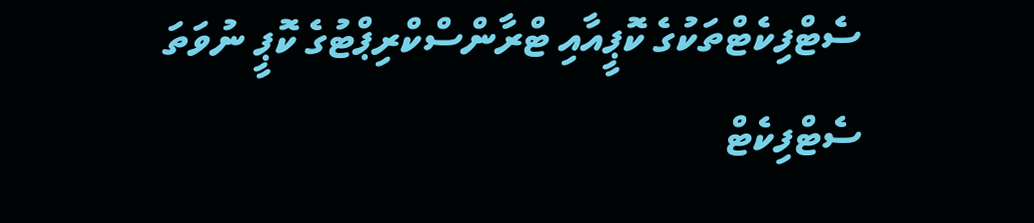ސެޓްފިކެޓްތަކުގެ ކޮޕީއާއި ޓްރާންސްކްރިޕްޓުގެ ކޮޕީ ނުވަތަ ސެޓްފިކެޓް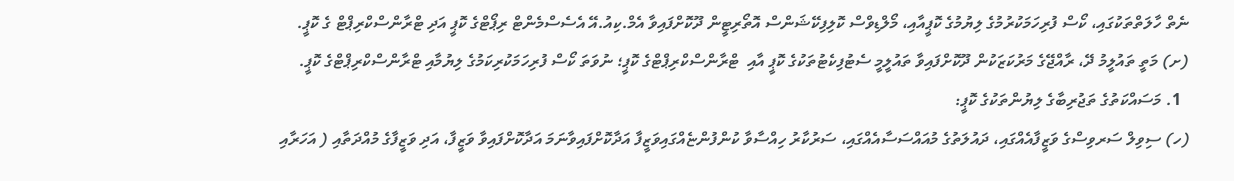ނެތް ހާލަތްތަކުގައި، ކޯސް ފުރިހަމަކުރުމުގެ ލިޔުމުގެ ކޮޕީއާއި، މޯލްޑިވްސް ކޮލިފިކޭޝަންސް އޮތޯރިޓީން ދޫކޮށްފައިވާ އެމް.ކިއު.އޭ އެސެސްމެންޓް ރިޕޯޓްގެ ކޮޕީ އަދި ޓްރާންސްކްރިޕްޓް ގެ ކޮޕީ.
(ށ) މަތީ ތައުލީމު ދޭ، ރާއްޖޭގެ މަރުކަޒަކުން ދޫކޮށްފައިވާ ތައުލީމީ ސެޓުފިކެޓުތަކުގެ ކޮޕީ އާއި  ޓްރާންސްކްރިޕްޓްގެ ކޮޕީ؛ ނުވަތަ ކޯސް ފުރިހަމަކުރިކަމުގެ ލިޔުމާއި ޓްރާންސްކްރިޕްޓްގެ ކޮޕީ.
  1. މަސައްކަތުގެ ތަޖުރިބާގެ ލިޔުންތަކުގެ ކޮޕީ:
(ހ) ސިވިލް ސަރވިސްގެ ވަޒީފާއެއްގައި، ދައުލަތުގެ މުއައްސަސާއެއްގައި، ސަރުކާރު ހިއްސާވާ ކުންފުންޏެއްގައިވަޒީފާ އަދާކޮށްފައިވާނަމަ އަދާކޮށްފައިވާ ވަޒީފާ، އަދި ވަޒީފާގެ މުއްދަތާއި ( އަހަރާއި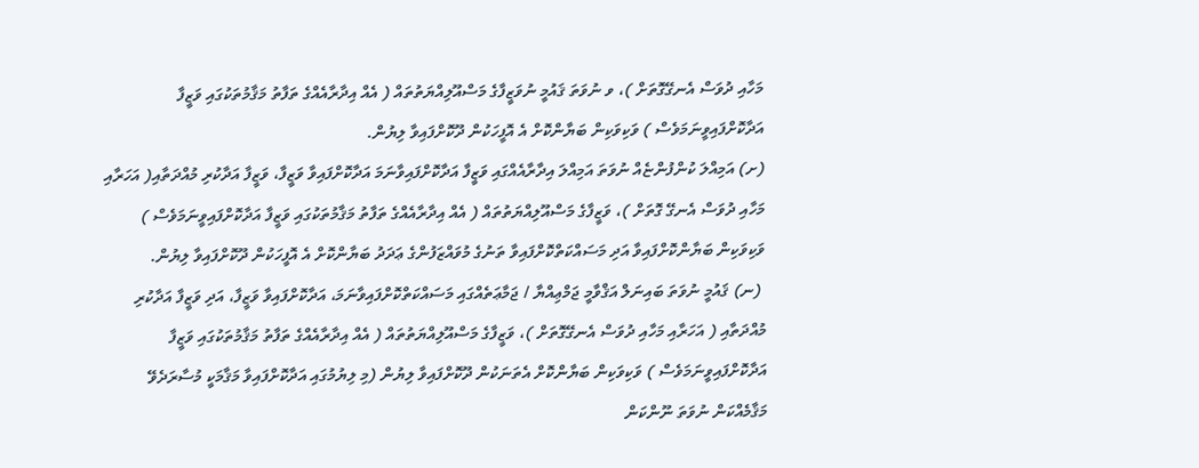މަހާއި ދުވަސް އެނގޭގޮތަށް )، ވ ނުވަތަ ޤައުމީ ނުވަޒީފާގެ މަސްއޫލިއްޔަތުތައް ( އެއް އިދާރާއެއްގެ ތަފާތު މަޤާމުތަކުގައި ވަޒީފާ އަދާކޮށްފައިވީނަމަވެސް ) ވަކިވަކިން ބަޔާންކޮށް އެ އޮފީހަކުން ދޫކޮށްފައިވާ ލިޔުން.
(ށ) އަމިއްލަ ކުންފުންޏެއް ނުވަތަ އަމިއްލަ އިދާރާއެއްގައި ވަޒީފާ އަދާކޮށްފައިވާނަމަ އަދާކޮށްފައިވާ ވަޒީފާ، ވަޒީފާ އަދާކުރި މުއްދަތާއި( އަހަރާއި މަހާއި ދުވަސް އެނގޭ ގޮތަށް )، ވަޒީފާގެ މަސްއޫލިއްޔަތުތައް ( އެއް އިދާރާއެއްގެ ތަފާތު މަޤާމުތަކުގައި ވަޒީފާ އަދާކޮށްފައިވީނަމަވެސް ) ވަކިވަކިން ބަޔާންކޮށްފައިވާ އަދި މަސައްކަތްކޮށްފައިވާ ތަނުގެ މުވައްޒަފުންގެ ޢަދަދު ބަޔާންކޮށް އެ އޮފީހަކުން ދޫކޮށްފައިވާ ލިޔުން.
 (ނ) ޤައުމީ ނުވަތަ ބައިނަލް އަޤްވާމީ ޖަމްޢިއްޔާ / ޖަމާޢަތެއްގައި މަސައްކަތްކޮށްފައިވާނަމަ، އަދާކޮށްފައިވާ ވަޒީފާ، އަދި ވަޒީފާ އަދާކުރި މުއްދަތާއި ( އަހަރާއި މަހާއި ދުވަސް އެނގޭގޮތަށް )، ވަޒީފާގެ މަސްއޫލިއްޔަތުތައް ( އެއް އިދާރާއެއްގެ ތަފާތު މަޤާމުތަކުގައި ވަޒީފާ އަދާކޮށްފައިވީނަމަވެސް ) ވަކިވަކިން ބަޔާންކޮށް އެތަނަކުން ދޫކޮށްފައިވާ ލިޔުން (މި ލިޔުމުގައި އަދާކޮށްފައިވާ މަޤާމަކީ މުސާރަދެވޭ މަޤާމެއްކަން ނުވަތަ ނޫންކަން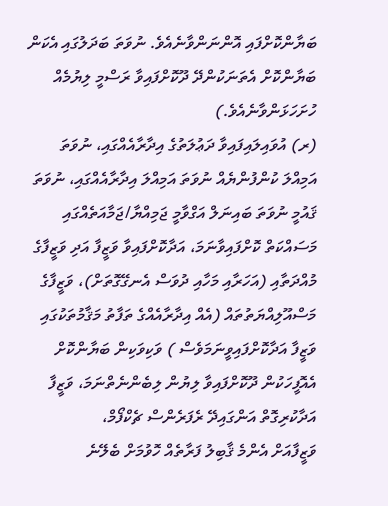ބަޔާންކޮށްފައި އޮންނަންވާނެއެވެ. ނުވަތަ ބަދަލުގައި އެކަން ބަޔާންކޮށް އެތަނަކުންދޭ ދޫކޮށްފައިވާ ރަސްމީ ލިޔުމެއް ހުށަހަޅަންވާނެއެވެ.)
(ރ) އުވައިލައިފައިވާ ދަޢުލަތުގެ އިދާރާއެއްގައި، ނުވަތަ އަމިއްލަ ކުންފުންޔެއް ނުވަތަ އަމިއްލަ އިދާރާއެއްގައި، ނުވަތަ ޤައުމީ ނުވަތަ ބައިނަލް އަގްވާމީ ޖަމިއްޔާ/ޖަމާއަތެއްގައި މަސައްކަތް ކޮށްފައިވާނަމަ، އަދާކޮށްފައިވާ ވަޒީފާ އަދި ވަޒީފާގެ މުއްދަތާއި (އަހަރާއި މަހާއި ދުވަސް އެނގޭގޮތަށް)، ވަޒީފާގެ މަސްއޫލިއްޔަތުތައް (އެއް އިދާރާއެއްގެ ތަފާތު މަޤާމުތަކުގައި ވަޒީފާ އަދާކޮށްފައިވީނަމަވެސް ) ވަކިވަކިން ބަޔާންކޮށް އެއޮފީހަކުން ދޫކޮށްފައިވާ ލިޔުން ލިބެންނެތްނަމަ، ވަޒީފާ އަދާކުރިގޮތް އަންގައިދޭ ރެފަރެންސް ޗެކްފޯމް،
ވަޒީފާއަށް އެންމެ ޤާބިލު ފަރާތެއް ހޮވުމަށް ބެލޭނެ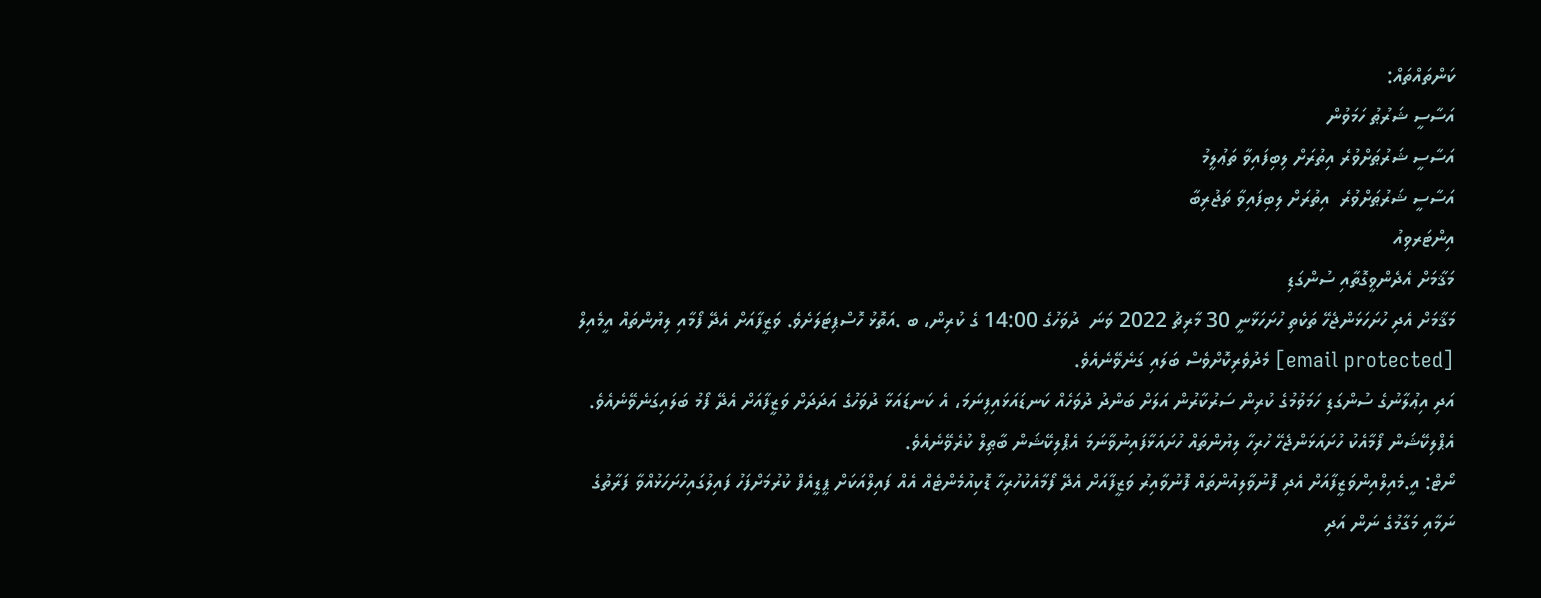ކަންތައްތައް:
އަސާސީ ޝަރުޠު ހަމަވުން
އަސާސީ ޝަރުޠަށްވުރެ އިތުރަށް ލިބިފައިވާ ތަޢުލީމު
އަސާސީ ޝަރުޠަށްވުރެ  އިތުރަށް ލިބިފައިވާ ތަޖުރިބާ
އިންޓަރވިއު
މަޤާމަށް އެދެންވީގޮތާއި ސުންގަޑި
މަޤާމަށް އެދި ހުށަހަޅަންޖެހޭ ތަކެތި ހުށަހަޅާނީ 30 މާރިޗު 2022 ވަނަ  ދުވަހުގެ 14:00 ގެ ކުރިން، ބ .އަތޮޅު ހޮސްޕިޓަލަށެވެ. ވަޒީފާއަށް އެދޭ ފޯމާއި ލިޔުންތައް އީމެއިލް [email protected] މެދުވެރިކޮށްވެސް ބަލައި ގަނެވޭނެއެވެ.
އަދި އިޢުލާނުގެ ސުންގަޑި ހަމަވުމުގެ ކުރިން ސަރުކާރުން އަލަށް ބަންދު ދުވަހެއް ކަނޑައަޅައިފިނަމަ، އެ ކަނޑައަޅާ ދުވަހުގެ އަދަދަށް ވަޒީފާއަށް އެދޭ ފޯމު ބަލައިގަނެވޭނެއެވެ.
އެޕްލިކޭޝަން ފޯމާއެކު ހުށައަޅަންޖެހޭ ހުރިހާ ލިޔުންތައް ހުށައަޅާފައިނުވާނަމަ އެޕްލިކޭޝަން ބާޠިލް ކުރެވޭނެއެވެ.
ނޯޓް: އީ.މެއިލްއިންވަޒީފާއަށް އެދި ފޮނުވާލިއުންތައް ފޮނުވާއިރު ވަޒީފާއަށް އެދޭ ފޯމާއެކުހުރިހާ ޑޮކިއުމެންޓެއް އެއް ފައިލްއަކަށް ޕީޑީއެފް ކުރުމަށްފަހު ފައިލުގައިހުށަހަޅުއްވާ ފަރާތުގެ ނަމާއި މަގާމުގެ ނަން އަދި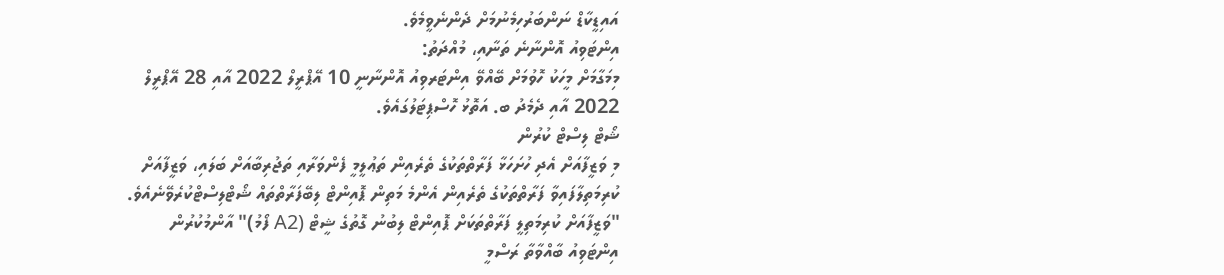އައިޑީކާޑް ނަންބަރުހިމެނުމަށް ދެންނެވީމެވެ.
އިންޓަވިއު އޮންނާނެ ތަނާއި، މުއްދަތު:
މިމަގާމަށް މީހަކު ހޮވުމަށް ބޭއްވޭ އިންޓަރވިއު އޮންނާނީ 10 އޭޕްރީލް 2022 އާއި 28 އޭޕްރީލް 2022 އާއި ދެމެދު ބ. އަތޮޅު ހޮސްޕިޓަލުގައެވެ.
ޝޯޓް ލިސްޓް ކުރުން
މި ވަޒީފާއަށް އެދި ހުށަހަޅާ ފަރާތްތަކުގެ ތެރެއިން ތަޢުލީމީ ފެންވަރާއި ތަޖުރިބާއަށް ބަލައި، ވަޒީފާއަށް ކުރިމަތިލާފައިވާ ފަރާތްތަކުގެ ތެރެއިން އެންމެ މަތިން ޕޮއިންޓް ލިބޭފަރާތްތައް ޝޯޓްލިސްޓްކުރެވޭނެއެވެ.
"ވަޒީފާއަށް ކުރިމަތިލީ ފަރާތްތަކަށް ޕޮއިންޓް ލިބުނު ގޮތުގެ ޝީޓް (A2 ފޯމު)" އާންމުކުރުން
އިންޓަވިއު ބާއްވާތާ ރަސްމީ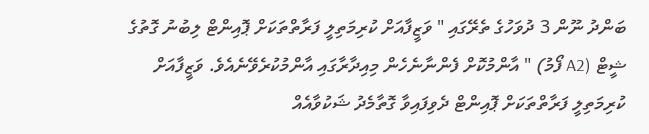ބަންދު ނޫން 3 ދުވަހުގެ ތެރޭގައި " ވަޒީފާއަށް ކުރިމަތިލީ ފަރާތްތަކަށް ޕޮއިންޓް ލިބުނު ގޮތުގެ ޝީޓް (A2 ފޯމު) " އާންމުކޮށް ފެންނާނެހެން މިއިދާރާގައި އާންމުކުރެވޭނެއެވެ. ވަޒީފާއަށް ކުރިމަތިލީ ފަރާތްތަކަށް ޕޮއިންޓް ދެވިފައިވާ ގޮތާމެދު ޝަކުވާއެއް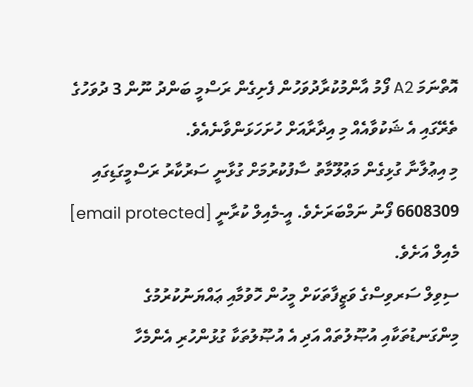އޮތްނަމަ A2 ފޯމު އާންމުކުރާދުވަހުން ފެށިގެން ރަސްމީ ބަންދު ނޫން 3 ދުވަހުގެ ތެރޭގައި އެ ޝަކުވާއެއް މި އިދާރާއަށް ހުށަހަޅަންވާނެއެވެ.
މި އިޢުލާނާ ގުޅިގެން މަޢުލޫމާތު ސާފުކުރުމަށް ގުޅާނީ ސަރުކާރު ރަސްމީގަޑިގައި 6608309 ފޯނު ނަމްބަރަށެވެ. އީ-މެއިލް ކުރާނީ [email protected] މެއިލް އަށެވެ.
ސިވިލް ސަރވިސްގެ ވަޒީފާތަކަށް މީހުން ހޮވުމާއި ޢައްޔަނުކުރުމުގެ މިންގަނޑުތަކާއި އުޞޫލުތައް އަދި އެ އުޞޫލުތަކާ ގުޅުންހުރި އެންމެހާ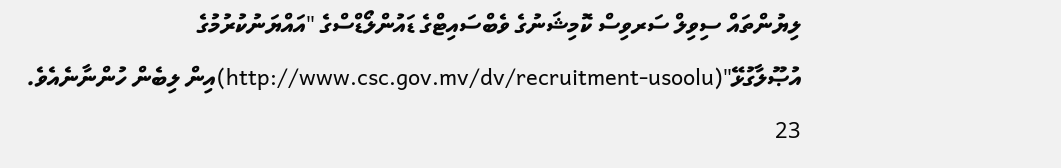ލިޔުންތައް ސިވިލް ސަރވިސް ކޮމިޝަނުގެ ވެބްސައިޓްގެ ޑައުންލޯޑްސްގެ "އައްޔަނުކުރުމުގެ އުޞޫލާގުޅޭ"(http://www.csc.gov.mv/dv/recruitment-usoolu)އިން ލިބެން ހުންނާނެއެވެ.
23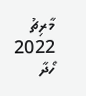މާރިޗު 2022
ހޯދާ